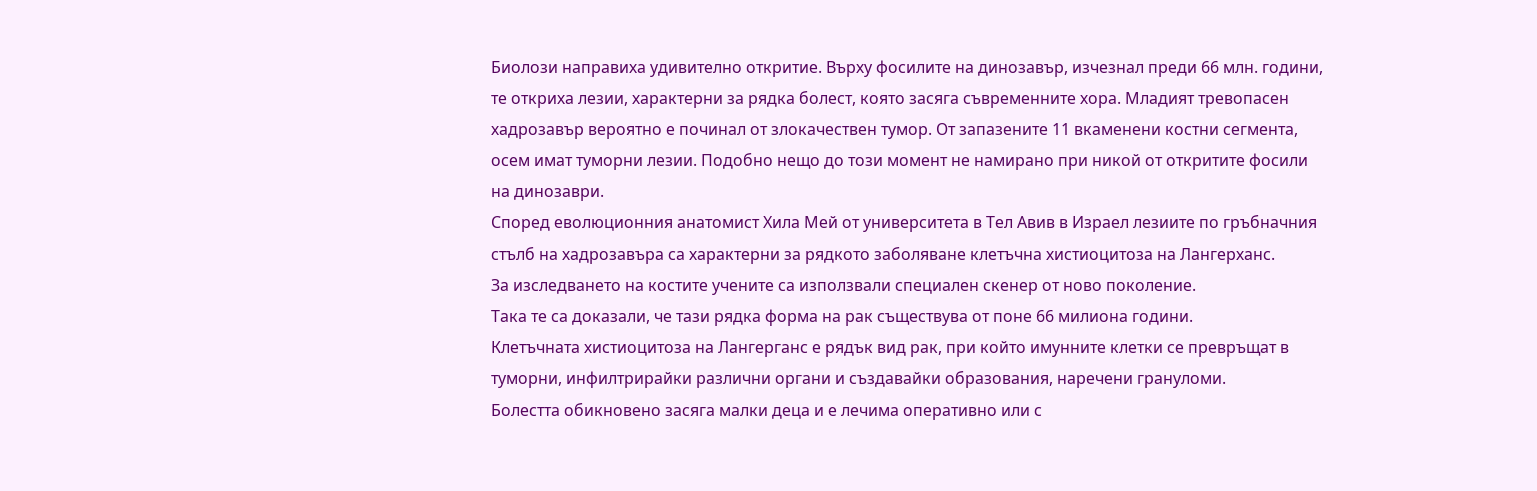Биолози направиха удивително откритие. Върху фосилите на динозавър, изчезнал преди 66 млн. години, те откриха лезии, характерни за рядка болест, която засяга съвременните хора. Младият тревопасен хадрозавър вероятно е починал от злокачествен тумор. От запазените 11 вкаменени костни сегмента, осем имат туморни лезии. Подобно нещо до този момент не намирано при никой от откритите фосили на динозаври.
Според еволюционния анатомист Хила Мей от университета в Тел Авив в Израел лезиите по гръбначния стълб на хадрозавъра са характерни за рядкото заболяване клетъчна хистиоцитоза на Лангерханс.
За изследването на костите учените са използвали специален скенер от ново поколение.
Така те са доказали, че тази рядка форма на рак съществува от поне 66 милиона години.
Клетъчната хистиоцитоза на Лангерганс е рядък вид рак, при който имунните клетки се превръщат в туморни, инфилтрирайки различни органи и създавайки образования, наречени грануломи.
Болестта обикновено засяга малки деца и е лечима оперативно или с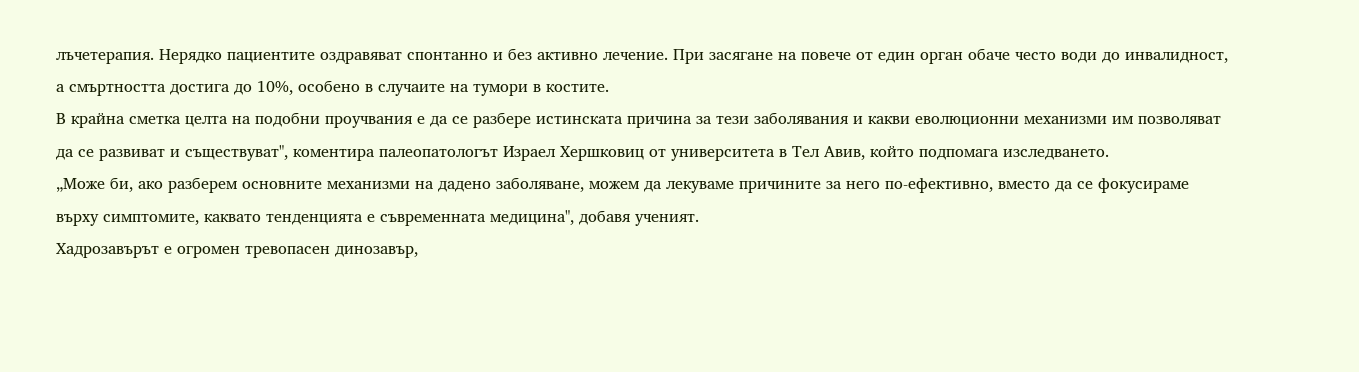лъчетерапия. Нерядко пациентите оздравяват спонтанно и без активно лечение. При засягане на повече от един орган обаче често води до инвалидност, а смъртността достига до 10%, особено в случаите на тумори в костите.
В крайна сметка целта на подобни проучвания е да се разбере истинската причина за тези заболявания и какви еволюционни механизми им позволяват да се развиват и съществуват", коментира палеопатологът Израел Хершковиц от университета в Тел Авив, който подпомага изследването.
„Може би, ако разберем основните механизми на дадено заболяване, можем да лекуваме причините за него по-ефективно, вместо да се фокусираме върху симптомите, каквато тенденцията е съвременната медицина", добавя ученият.
Хадрозавърът е огромен тревопасен динозавър,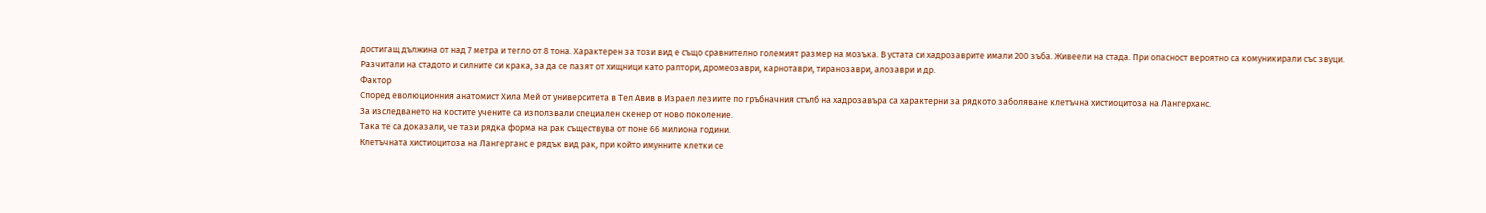достигащ дължина от над 7 метра и тегло от 8 тона. Характерен за този вид е също сравнително големият размер на мозъка. В устата си хадрозаврите имали 200 зъба. Живеели на стада. При опасност вероятно са комуникирали със звуци. Разчитали на стадото и силните си крака, за да се пазят от хищници като раптори, дромеозаври, карнотаври, тиранозаври, алозаври и др.
Фактор
Според еволюционния анатомист Хила Мей от университета в Тел Авив в Израел лезиите по гръбначния стълб на хадрозавъра са характерни за рядкото заболяване клетъчна хистиоцитоза на Лангерханс.
За изследването на костите учените са използвали специален скенер от ново поколение.
Така те са доказали, че тази рядка форма на рак съществува от поне 66 милиона години.
Клетъчната хистиоцитоза на Лангерганс е рядък вид рак, при който имунните клетки се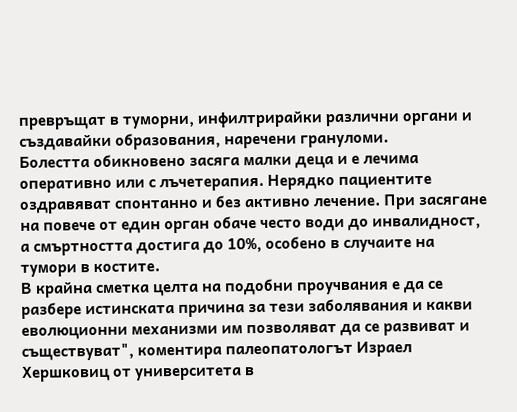превръщат в туморни, инфилтрирайки различни органи и създавайки образования, наречени грануломи.
Болестта обикновено засяга малки деца и е лечима оперативно или с лъчетерапия. Нерядко пациентите оздравяват спонтанно и без активно лечение. При засягане на повече от един орган обаче често води до инвалидност, а смъртността достига до 10%, особено в случаите на тумори в костите.
В крайна сметка целта на подобни проучвания е да се разбере истинската причина за тези заболявания и какви еволюционни механизми им позволяват да се развиват и съществуват", коментира палеопатологът Израел Хершковиц от университета в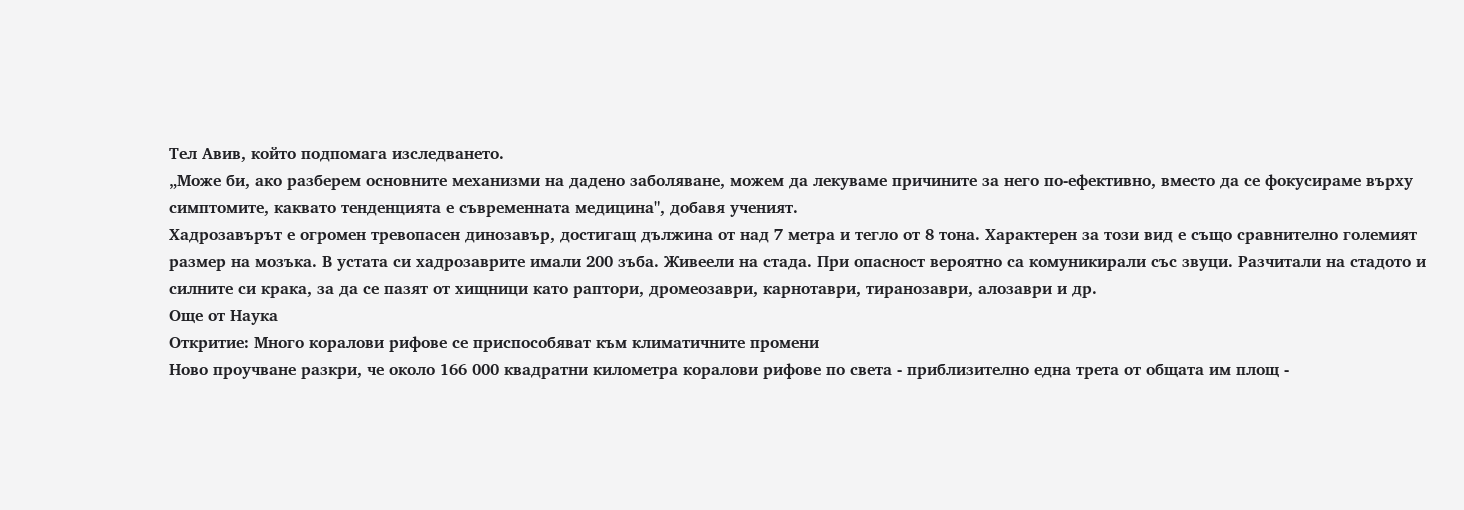Тел Авив, който подпомага изследването.
„Може би, ако разберем основните механизми на дадено заболяване, можем да лекуваме причините за него по-ефективно, вместо да се фокусираме върху симптомите, каквато тенденцията е съвременната медицина", добавя ученият.
Хадрозавърът е огромен тревопасен динозавър, достигащ дължина от над 7 метра и тегло от 8 тона. Характерен за този вид е също сравнително големият размер на мозъка. В устата си хадрозаврите имали 200 зъба. Живеели на стада. При опасност вероятно са комуникирали със звуци. Разчитали на стадото и силните си крака, за да се пазят от хищници като раптори, дромеозаври, карнотаври, тиранозаври, алозаври и др.
Още от Наука
Откритие: Много коралови рифове се приспособяват към климатичните промени
Ново проучване разкри, че около 166 000 квадратни километра коралови рифове по света - приблизително една трета от общата им площ -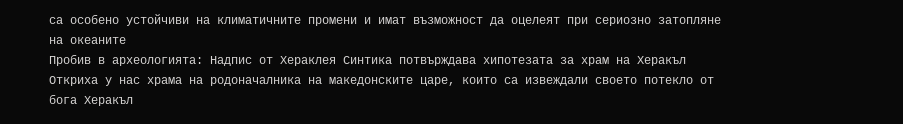са особено устойчиви на климатичните промени и имат възможност да оцелеят при сериозно затопляне на океаните
Пробив в археологията: Надпис от Хераклея Синтика потвърждава хипотезата за храм на Херакъл
Откриха у нас храма на родоначалника на македонските царе, които са извеждали своето потекло от бога Херакъл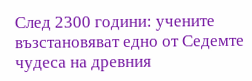След 2300 години: учените възстановяват едно от Седемте чудеса на древния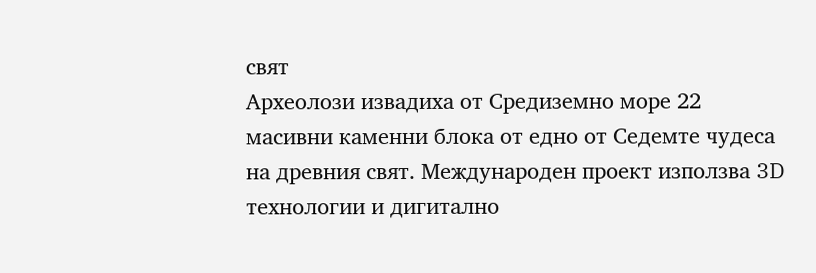свят
Археолози извадиха от Средиземно море 22 масивни каменни блока от едно от Седемте чудеса на древния свят. Международен проект използва 3D технологии и дигитално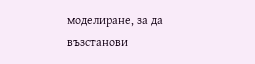моделиране, за да възстанови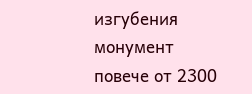изгубения монумент повече от 2300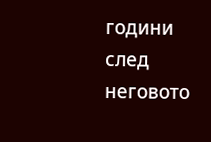години след неговото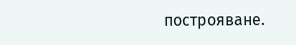построяване.